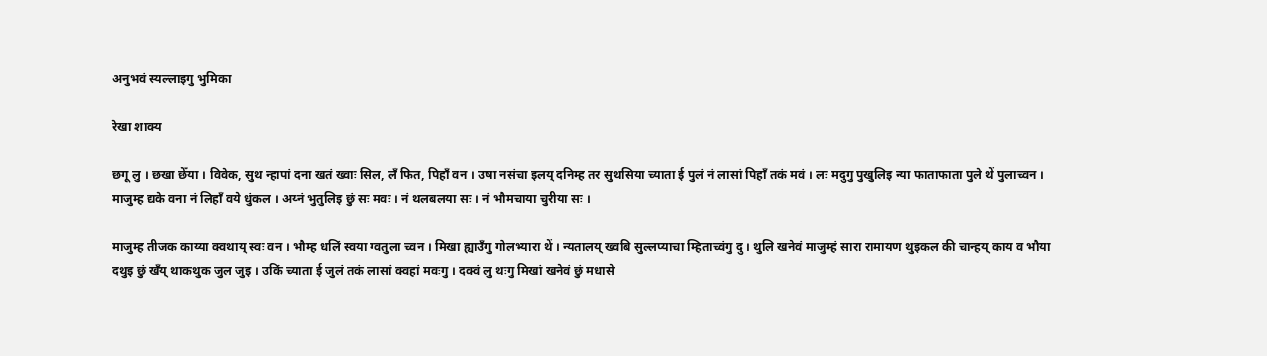अनुभवं स्यल्लाइगु भुमिका

रेखा शाक्य

छगू लु । छखा छेँया । विवेक, सुथ न्हापां दना खतं ख्वाः सिल, लँ फित, पिहाँ वन । उषा नसंचा इलय् दनिम्ह तर सुथसिया च्याता ई पुलं नं लासां पिहाँ तकं मवं । लः मदुगु पुखुलिइ न्या फाताफाता पुले थें पुलाच्वन । माजुम्ह द्यके वना नं लिहाँ वये धुंकल । अय्नं भुतुलिइ छुं सः मवः । नं थलबलया सः । नं भौमचाया चुरीया सः ।

माजुम्ह तीजक काय्या क्वथाय् स्वः वन । भौम्ह धलिं स्वया ग्वतुला च्वन । मिखा ह्याउँगु गोलभ्यारा थें । न्यतालय् ख्वबि सुल्लप्याचा म्हिताच्वंगु दु । थुलि खनेवं माजुम्हं सारा रामायण थुइकल की चान्हय् काय व भौया दथुइ छुं खँय् थाकथुक जुल जुइ । उकिं च्याता ई जुलं तकं लासां क्वहां मवःगु । दक्वं लु थःगु मिखां खनेवं छुं मधासे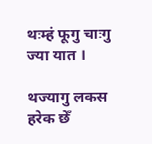थःम्हं फूगु चाःगु ज्या यात ।

थज्यागु लकस हरेक छेँ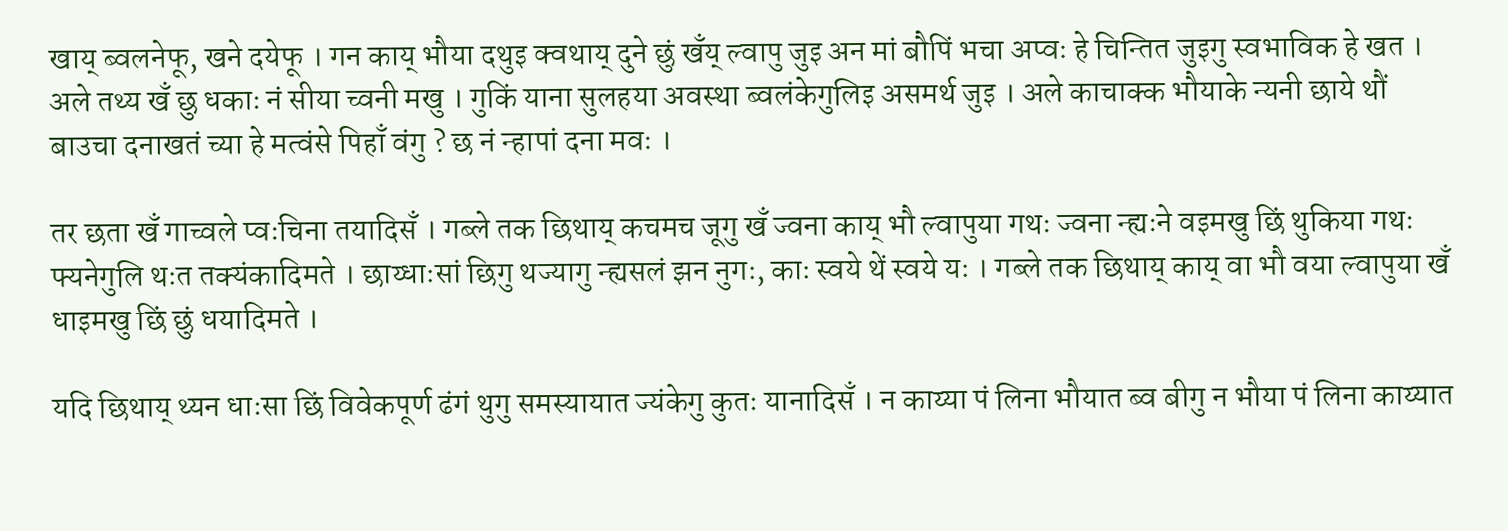खाय् ब्वलनेफू, खने दयेफू । गन काय् भौया दथुइ क्वथाय् दुने छुं खँय् ल्वापु जुइ अन मां बौपिं भचा अप्वः हे चिन्तित जुइगु स्वभाविक हे खत । अले तथ्य खँ छु धकाः नं सीया च्वनी मखु । गुकिं याना सुलहया अवस्था ब्वलंकेगुलिइ असमर्थ जुइ । अले काचाक्क भौयाके न्यनी छाये थौं बाउचा दनाखतं च्या हे मत्वंसे पिहाँ वंगु ? छ नं न्हापां दना मवः ।

तर छता खँ गाच्वले प्वःचिना तयादिसँ । गब्ले तक छिथाय् कचमच जूगु खँ ज्वना काय् भौ ल्वापुया गथः ज्वना न्ह्यःने वइमखु छिं थुकिया गथः फ्यनेगुलि थःत तक्यंकादिमते । छाय्धाःसां छिगु थज्यागु न्ह्यसलं झन नुगः, काः स्वये थें स्वये यः । गब्ले तक छिथाय् काय् वा भौ वया ल्वापुया खँ धाइमखु छिं छुं धयादिमते ।

यदि छिथाय् थ्यन धाःसा छिं विवेकपूर्ण ढंगं थुगु समस्यायात ज्यंकेगु कुतः यानादिसँ । न काय्या पं लिना भौयात ब्व बीगु न भौया पं लिना काय्यात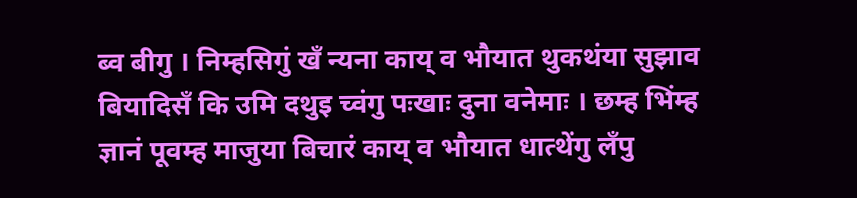ब्व बीगु । निम्हसिगुं खँ न्यना काय् व भौयात थुकथंया सुझाव बियादिसँ कि उमि दथुइ च्वंगु पःखाः दुना वनेमाः । छम्ह भिंम्ह ज्ञानं पूवम्ह माजुया बिचारं काय् व भौयात धात्थेंगु लँपु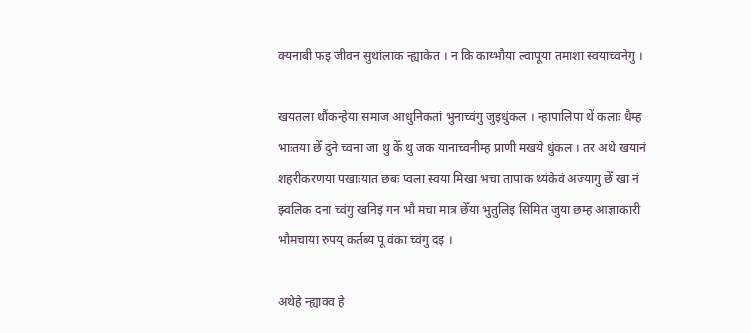क्यनाबी फइ जीवन सुथांलाक न्ह्याकेत । न कि काय्भौया ल्वापूया तमाशा स्वयाच्वनेगु ।

खयतला थौंकन्हेया समाज आधुनिकतां भुनाच्वंगु जुइधुंकल । न्हापालिपा थें कलाः धैम्ह भाःतया छेँ दुने च्वना जा थु केँ थु जक यानाच्वनीम्ह प्राणी मखये धुंकल । तर अथे खयानं शहरीकरणया पखाःयात छबः प्वला स्वया मिखा भचा तापाक थ्यंकेवं अज्यागु छेँ खा नं झ्वलिक दना च्वंगु खनिइ गन भौ मचा मात्र छेँया भुतुलिइ सिमित जुया छम्ह आज्ञाकारी भौमचाया रुपय् कर्तब्य पू वंका च्वंगु दइ ।

अथेहे न्ह्याक्व हे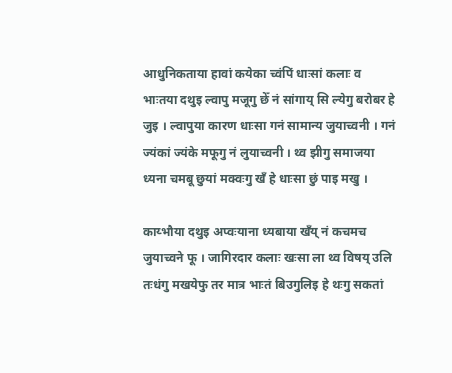आधुनिकताया हावां कयेका च्वंपिं धाःसां कलाः व भाःतया दथुइ ल्वापु मजूगु छेँ नं सांगाय् सि ल्येगु बरोबर हे जुइ । ल्वापुया कारण धाःसा गनं सामान्य जुयाच्वनी । गनं ज्यंकां ज्यंके मफूगु नं लुयाच्वनी । थ्व झीगु समाजया ध्यना चमबू छुयां मक्वःगु खँ हे धाःसा छुं पाइ मखु ।

काय्भौया दथुइ अप्वःयाना ध्यबाया खँय् नं कचमच जुयाच्वने फू । जागिरदार कलाः खःसा ला थ्व विषय् उलि तःधंगु मखयेफु तर मात्र भाःतं बिउगुलिइ हे थःगु सकतां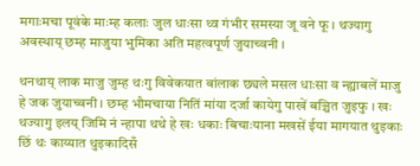मगाःमचा पूवंके माःम्ह कलाः जुल धाःसा थ्व गंभीर समस्या जू वने फू । थज्यागु अवस्थाय् छम्ह माजुया भुमिका अति महत्वपूर्ण जुयाच्वनी ।

थनथाय् लाक माजु जुम्ह थःगु विवेकयात बांलाक छ्यले मसल धाःसा व न्ह्याबलें माजु हे जक जुयाच्वनी । छम्ह भौमचाया नितिं मांया दर्जा कायेगु पाखें बञ्चित जुइफु । खः थज्यागु इलय् जिमि नं न्हापा थथे हे खः धकाः बिचाःयाना मखसें ईया मागयात थुइकाः छिं थः काय्यात थुइकादिसँ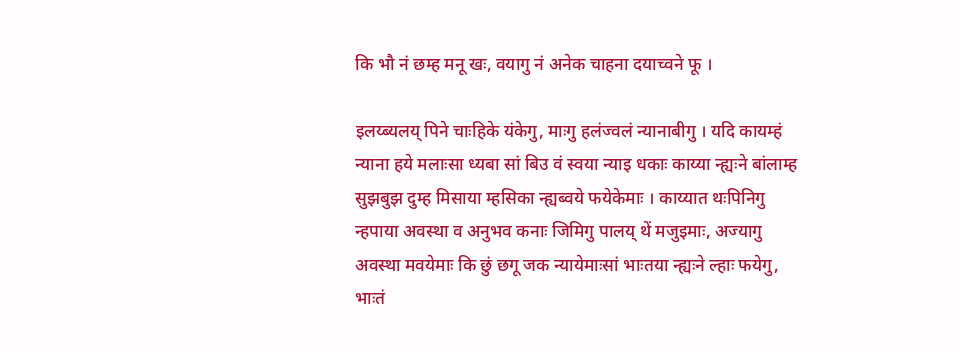कि भौ नं छम्ह मनू खः, वयागु नं अनेक चाहना दयाच्वने फू ।

इलय्ब्यलय् पिने चाःहिके यंकेगु, माःगु हलंज्वलं न्यानाबीगु । यदि कायम्हं न्याना हये मलाःसा ध्यबा सां बिउ वं स्वया न्याइ धकाः काय्या न्ह्यःने बांलाम्ह सुझबुझ दुम्ह मिसाया म्हसिका न्ह्यब्वये फयेकेमाः । काय्यात थःपिनिगु न्हपाया अवस्था व अनुभव कनाः जिमिगु पालय् थें मजुइमाः, अज्यागु अवस्था मवयेमाः कि छुं छगू जक न्यायेमाःसां भाःतया न्ह्यःने ल्हाः फयेगु, भाःतं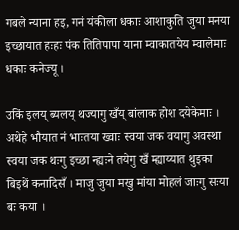गबले न्याना हइ, गनं यंकीला धकाः आशाकुति जुया मनया इच्छायात हःहः पंक तितिपापा याना म्वाकातयेय म्वालेमाः धकाः कनेज्यू ।

उकिं इलय् ब्यलय् थज्यागु खँय् बांलाक होश दयेकेमाः । अथेहे भौयात नं भाःतया ख्वाः स्वया जक वयागु अवस्था स्वया जक थःगु इच्छा न्ह्यःने तयेगु खँ म्ह्याय्यात थुइका बिइथें कनादिसँ । माजु जुया मखु मांया मोहलं जाःगु सःया बः कया ।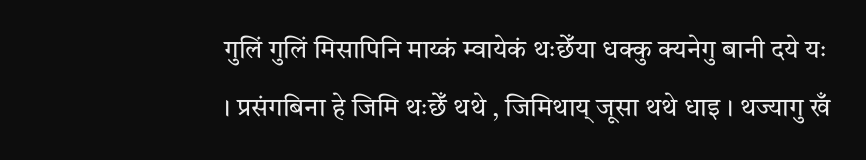गुलिं गुलिं मिसापिनि माय्कं म्वायेकं थःछेँया धक्कु क्यनेगु बानी दये यः । प्रसंगबिना हे जिमि थःछेँ थथे , जिमिथाय् जूसा थथे धाइ । थज्यागु खँ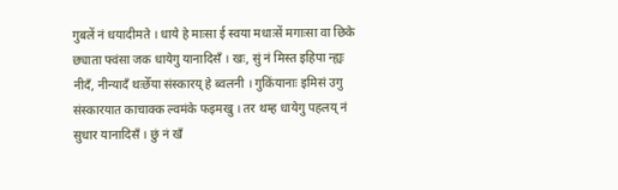गुबलें नं धयादीमते । धाये हे माःसा ई स्वया मधाःसें मगाःसा वा छिके छ्याता फ्वंसा जक धायेगु यानादिसँ । खः, सुं नं मिस्त इहिपा न्ह्यः नीदँ, नीन्यादँ थःछेँया संस्कारय् हे ब्वलनी । गुकिंयानाः इमिसं उगु संस्कारयात काचाक्क ल्वमंके फइमखु । तर थम्ह धायेगु पहलय् नं सुधार यानादिसँ । छुं नं खँ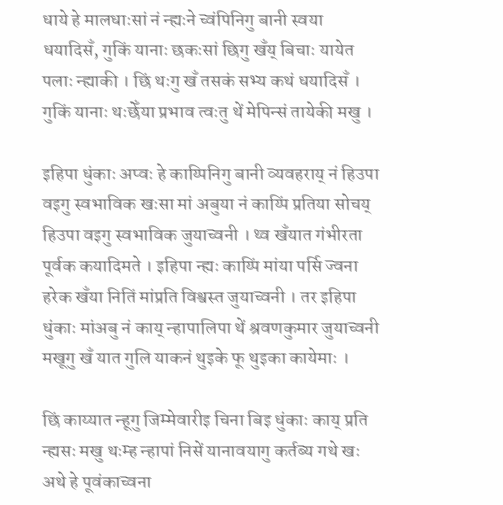धाये हे मालधाःसां नं न्ह्यःने च्वंपिनिगु बानी स्वया धयादिसँ, गुकिं यानाः छकःसां छिगु खँय् बिचाः यायेत पलाः न्ह्याकी । छिं थःगु खँ तसकं सभ्य कथं धयादिसँ । गुकिं यानाः थःछेँया प्रभाव त्वःतु थें मेपिन्सं तायेकी मखु ।

इहिपा धुंकाः अप्वः हे काय्पिनिगु बानी व्यवहराय् नं हिउपा वइगु स्वभाविक खःसा मां अबुया नं काय्पिं प्रतिया सोचय् हिउपा वइगु स्वभाविक जुयाच्वनी । थ्व खँयात गंभीरता पूर्वक कयादिमते । इहिपा न्ह्यः काय्पिं मांया पर्सि ज्वना हरेक खँया नितिं मांप्रति विश्वस्त जुयाच्वनी । तर इहिपा धुंकाः मांअबु नं काय् न्हापालिपा थें श्रवणकुमार जुयाच्वनी मखूगु खँ यात गुलि याकनं थुइके फू थुइका कायेमाः ।

छिं काय्यात न्हूगु जिम्मेवारीइ चिना बिइ धुंकाः काय् प्रति न्ह्यसः मखु थःम्ह न्हापां निसें यानावयागु कर्तब्य गथे खः अथे हे पूवंकाच्वना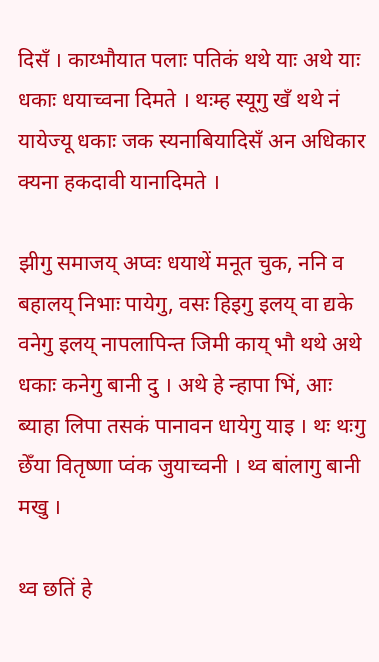दिसँ । काय्भौयात पलाः पतिकं थथे याः अथे याः धकाः धयाच्वना दिमते । थःम्ह स्यूगु खँ थथे नं यायेज्यू धकाः जक स्यनाबियादिसँ अन अधिकार क्यना हकदावी यानादिमते ।

झीगु समाजय् अप्वः धयाथें मनूत चुक, ननि व बहालय् निभाः पायेगु, वसः हिइगु इलय् वा द्यके वनेगु इलय् नापलापिन्त जिमी काय् भौ थथे अथे धकाः कनेगु बानी दु । अथे हे न्हापा भिं, आः ब्याहा लिपा तसकं पानावन धायेगु याइ । थः थःगु छेँया वितृष्णा प्वंक जुयाच्वनी । थ्व बांलागु बानी मखु ।

थ्व छतिं हे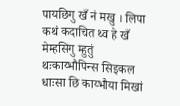पायछिगु खँ नं मखु । लिपा कथं कदाचित थ्व हे खँ मेम्हसिगु म्हुतुं थःकाय्भौपिन्स सिइकल धाःसा छि काय्भौया मिखां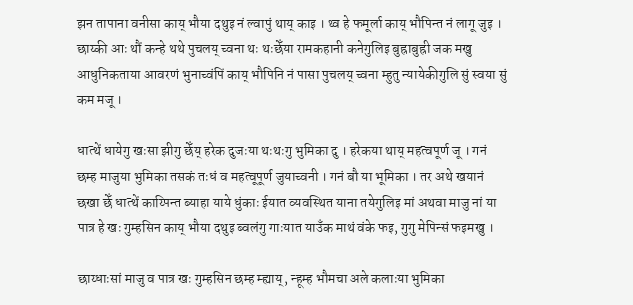झन तापाना वनीसा काय् भौया दथुइ नं ल्वापुं थाय् काइ । थ्व हे फमूर्ला काय् भौपिन्त नं लागू जुइ । छाय्की आः थौं कन्हे थथे पुचलय् च्वना थः थःछेँया रामकहानी कनेगुलिइ बुह्राबुह्री जक मखु आधुनिकताया आवरणं भुनाच्वंपिं काय् भौपिनि नं पासा पुचलय् च्वना म्हुतु न्यायेकीगुलि सुं स्वया सुं कम मजू ।

धात्थें धायेगु खःसा झीगु छेँय् हरेक दुजःया थःथःगु भुमिका दु । हरेकया थाय् महत्वपूर्ण जू । गनं छम्ह माजुया भुमिका तसकं तःधं व महत्वूपूर्ण जुयाच्वनी । गनं बौ या भूमिका । तर अथे खयानं छखा छेँ धात्थें काय्पिन्त ब्याहा याये धुंकाः ईयात व्यवस्थित याना तयेगुलिइ मां अथवा माजु नां या पात्र हे खः गुम्हसिन काय् भौया दथुइ ब्वलंगु गाःयात याउँक माथं वंके फइ, गुगु मेपिन्सं फइमखु ।

छाय्धाःसां माजु व पात्र खः गुम्हसिन छम्ह म्ह्याय्, न्हूम्ह भौमचा अले कलाःया भुमिका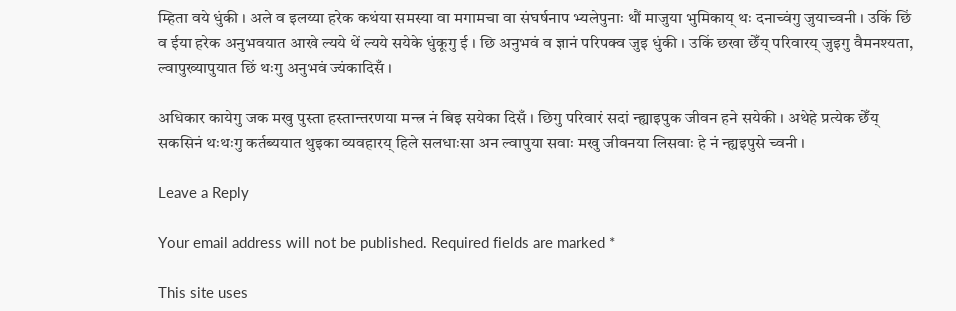म्हिता वये धुंकी । अले व इलय्या हरेक कथंया समस्या वा मगामचा वा संघर्षनाप भ्यलेपुनाः थौं माजुया भुमिकाय् थः दनाच्वंगु जुयाच्वनी । उकिं छिं व ईया हरेक अनुभवयात आखे ल्यये थें ल्यये सयेके धुंकूगु ई । छि अनुभवं व ज्ञानं परिपक्व जुइ धुंकी । उकिं छखा छेँय् परिवारय् जुइगु वैमनश्यता, ल्वापुख्यापुयात छिं थःगु अनुभवं ज्यंकादिसँ ।

अधिकार कायेगु जक मखु पुस्ता हस्तान्तरणया मन्त्र नं बिइ सयेका दिसँ । छिगु परिवारं सदां न्ह्याइपुक जीवन हने सयेकी । अथेहे प्रत्येक छेँय् सकसिनं थःथःगु कर्तब्ययात थुइका व्यवहारय् हिले सलधाःसा अन ल्वापु‌या सवाः मखु जीवनया लिसवाः हे नं न्ह्यइपुसे च्वनी ।

Leave a Reply

Your email address will not be published. Required fields are marked *

This site uses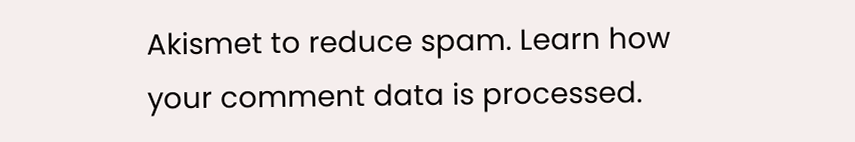Akismet to reduce spam. Learn how your comment data is processed.